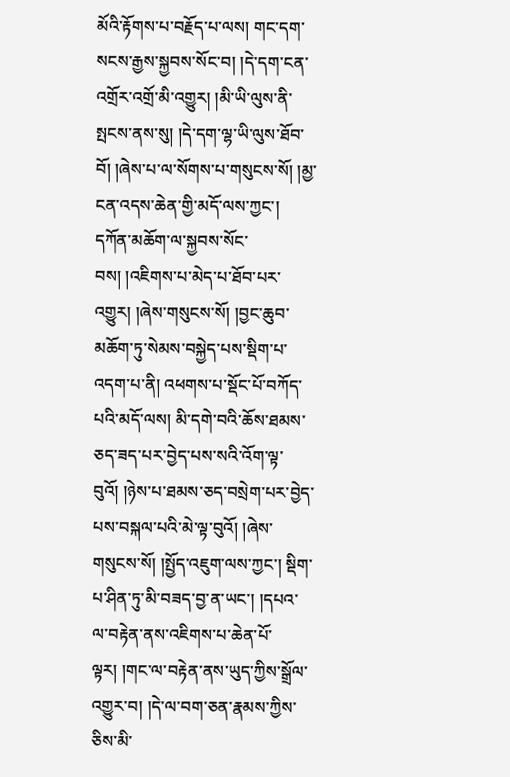མོའི་རྟོགས་པ་བརྗོད་པ་ལས། གང་དག་སངས་རྒྱས་སྐྱབས་སོང་བ། །དེ་དག་ངན་འགྲོར་འགྲོ་མི་འགྱུར། །མི་ཡི་ལུས་ནི་སྤངས་ནས་སུ། །དེ་དག་ལྷ་ཡི་ལུས་ཐོབ་བོ། །ཞེས་པ་ལ་སོགས་པ་གསུངས་སོ། །མྱ་ངན་འདས་ཆེན་གྱི་མདོ་ལས་ཀྱང་། དཀོན་མཆོག་ལ་སྐྱབས་སོང་བས། །འཇིགས་པ་མེད་པ་ཐོབ་པར་འགྱུར། །ཞེས་གསུངས་སོ། །བྱང་ཆུབ་མཆོག་ཏུ་སེམས་བསྐྱེད་པས་སྡིག་པ་འདག་པ་ནི། འཕགས་པ་སྡོང་པོ་བཀོད་པའི་མདོ་ལས། མི་དགེ་བའི་ཆོས་ཐམས་ཅད་ཟད་པར་བྱེད་པས་སའི་འོག་ལྟ་བུའོ། །ཉེས་པ་ཐམས་ཅད་བསྲེག་པར་བྱེད་པས་བསྐལ་པའི་མེ་ལྟ་བུའོ། །ཞེས་གསུངས་སོ། །སྤྱོད་འཇུག་ལས་ཀྱང་། སྡིག་པ་ཤིན་ཏུ་མི་བཟད་བྱ་ན་ཡང་། །དཔའ་ལ་བརྟེན་ནས་འཇིགས་པ་ཆེན་པོ་ལྟར། །གང་ལ་བརྟེན་ནས་ཡུད་ཀྱིས་སྒྲོལ་འགྱུར་བ། །དེ་ལ་བག་ཅན་རྣམས་ཀྱིས་ཅིས་མི་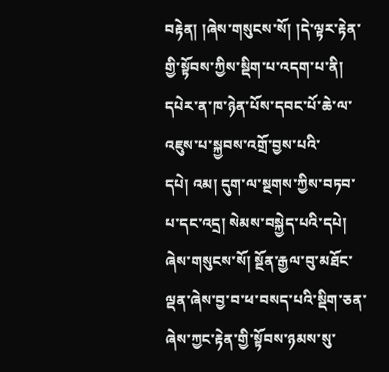བརྟེན། །ཞེས་གསུངས་སོ། །དེ་ལྟར་རྟེན་གྱི་སྟོབས་ཀྱིས་སྡིག་པ་འདག་པ་ནི། དཔེར་ན་ཁ་ཉེན་པོས་དབང་པོ་ཆེ་ལ་འཇུས་པ་སྐྱབས་འགྲོ་བྱས་པའི་
དཔེ། འམ། དུག་ལ་སྔགས་ཀྱིས་བཏབ་པ་དང་འདྲ། སེམས་བསྐྱེད་པའི་དཔེ། ཞེས་གསུངས་སོ། སྔོན་རྒྱལ་བུ་མཐོང་ལྡན་ཞེས་བྱ་བ་ཕ་བསད་པའི་སྡིག་ཅན་ཞེས་ཀྱང་རྟེན་གྱི་སྟོབས་ཉམས་སུ་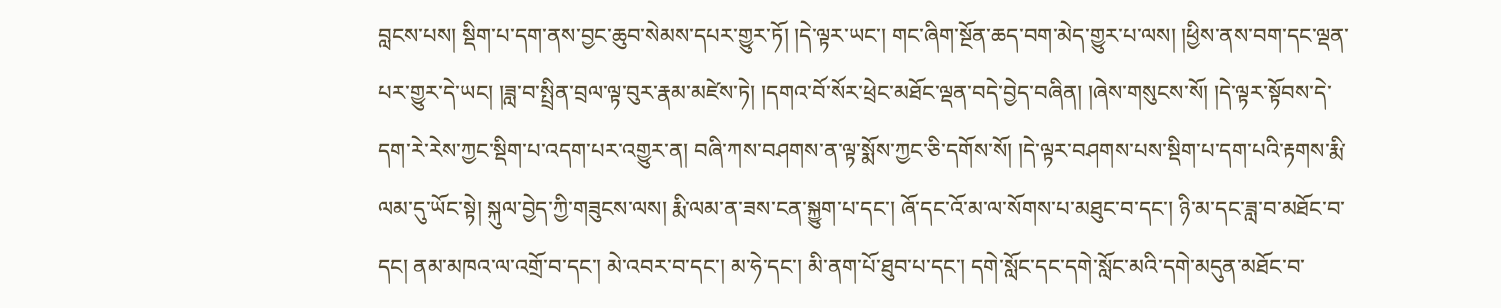བླངས་པས། སྡིག་པ་དག་ནས་བྱང་ཆུབ་སེམས་དཔར་གྱུར་ཏོ། །དེ་ལྟར་ཡང་། གང་ཞིག་སྔོན་ཆད་བག་མེད་གྱུར་པ་ལས། །ཕྱིས་ནས་བག་དང་ལྡན་པར་གྱུར་དེ་ཡང། །ཟླ་བ་སྤྲིན་བྲལ་ལྟ་བུར་རྣམ་མཛེས་ཏེ། །དགའ་བོ་སོར་ཕྲེང་མཐོང་ལྡན་བདེ་བྱེད་བཞིན། །ཞེས་གསུངས་སོ། །དེ་ལྟར་སྟོབས་དེ་དག་རེ་རེས་ཀྱང་སྡིག་པ་འདག་པར་འགྱུར་ན། བཞི་ཀས་བཤགས་ན་ལྟ་སྨོས་ཀྱང་ཅི་དགོས་སོ། །དེ་ལྟར་བཤགས་པས་སྡིག་པ་དག་པའི་རྟགས་རྨི་ལམ་དུ་ཡོང་སྟེ། སྐུལ་བྱེད་ཀྱི་གཟུངས་ལས། རྨི་ལམ་ན་ཟས་ངན་སྐྱུག་པ་དང་། ཞོ་དང་འོ་མ་ལ་སོགས་པ་མཐུང་བ་དང་། ཉི་མ་དང་ཟླ་བ་མཐོང་བ་དང། ནམ་མཁའ་ལ་འགྲོ་བ་དང་། མེ་འབར་བ་དང་། མ་ཧེ་དང་། མི་ནག་པོ་ཐུབ་པ་དང་། དགེ་སློང་དང་དགེ་སློང་མའི་དགེ་མདུན་མཐོང་བ་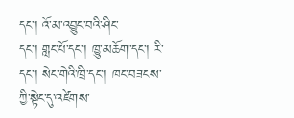དང་། འོ་མ་འབྱུང་བའི་ཤིང་
དང་། གླང་པོ་དང་། ཁྱུ་མཆོག་དང་། རི་དང་། སེང་གེའི་ཁྲི་དང་། ཁང་བཟངས་ཀྱི་སྟེང་དུ་འཛེགས་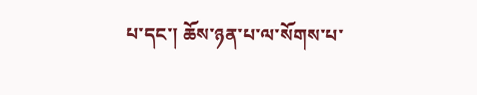པ་དང་། ཆོས་ཉན་པ་ལ་སོགས་པ་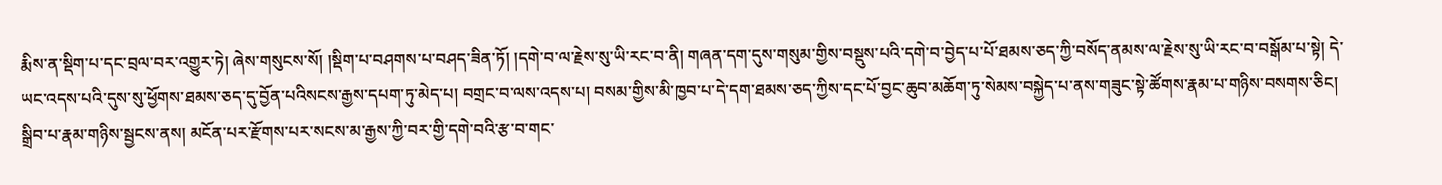རྨིས་ན་སྡིག་པ་དང་བྲལ་བར་འགྱུར་ཏེ། ཞེས་གསུངས་སོ། །སྡིག་པ་བཤགས་པ་བཤད་ཟིན་ཏོ། །དགེ་བ་ལ་རྗེས་སུ་ཡི་རང་བ་ནི། གཞན་དག་དུས་གསུམ་གྱིས་བསྡུས་པའི་དགེ་བ་བྱེད་པ་པོ་ཐམས་ཅད་ཀྱི་བསོད་ནམས་ལ་རྗེས་སུ་ཡི་རང་བ་བསྒོམ་པ་སྟེ། དེ་ཡང་འདས་པའི་དུས་སུ་ཕྱོགས་ཐམས་ཅད་དུ་བྱོན་པའིསངས་རྒྱས་དཔག་ཏུ་མེད་པ། བགྲང་བ་ལས་འདས་པ། བསམ་གྱིས་མི་ཁྱབ་པ་དེ་དག་ཐམས་ཅད་ཀྱིས་དང་པོ་བྱང་ཆུབ་མཆོག་ཏུ་སེམས་བསྐྱེད་པ་ནས་གཟུང་སྟེ་ཚོགས་རྣམ་པ་གཉིས་བསགས་ཅིང། སྒྲིབ་པ་རྣམ་གཉིས་སྦྱངས་ནས། མངོན་པར་རྫོགས་པར་སངས་མ་རྒྱས་ཀྱི་བར་གྱི་དགེ་བའི་རྩ་བ་གང་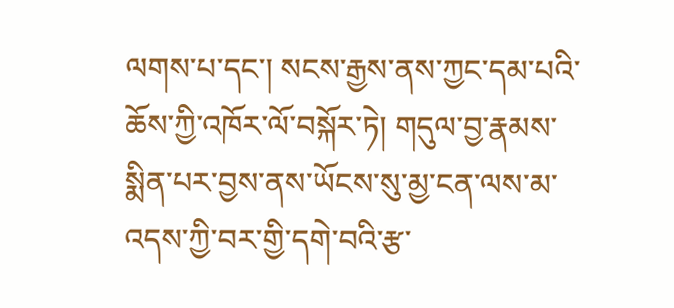ལགས་པ་དང་། སངས་རྒྱས་ནས་ཀྱང་དམ་པའི་ཆོས་ཀྱི་འཁོར་ལོ་བསྐོར་ཏེ། གདུལ་བྱ་རྣམས་སྨིན་པར་བྱས་ནས་ཡོངས་སུ་མྱ་ངན་ལས་མ་འདས་ཀྱི་བར་གྱི་དགེ་བའི་རྩ་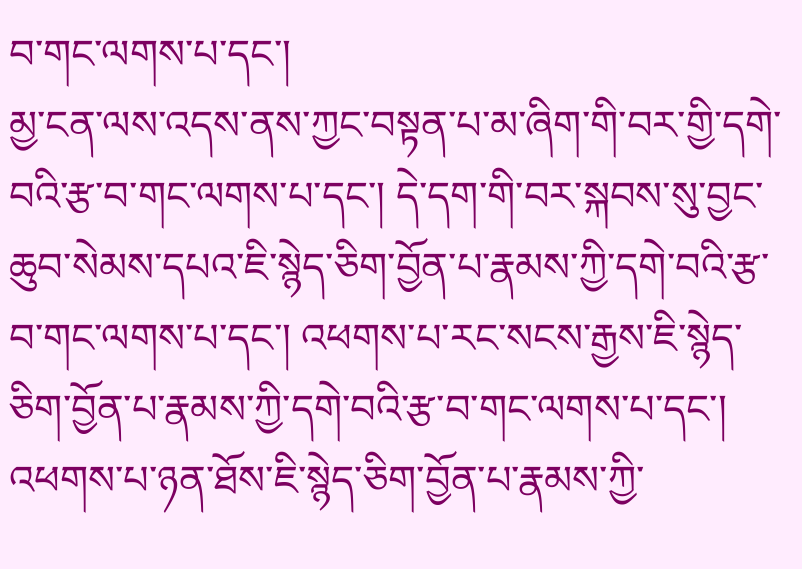བ་གང་ལགས་པ་དང་།
མྱ་ངན་ལས་འདས་ནས་ཀྱང་བསྟན་པ་མ་ཞིག་གི་བར་གྱི་དགེ་བའི་རྩ་བ་གང་ལགས་པ་དང་། དེ་དག་གི་བར་སྐབས་སུ་བྱང་ཆུབ་སེམས་དཔའ་ཇི་སྙེད་ཅིག་བྱོན་པ་རྣམས་ཀྱི་དགེ་བའི་རྩ་བ་གང་ལགས་པ་དང་། འཕགས་པ་རང་སངས་རྒྱས་ཇི་སྙེད་ཅིག་བྱོན་པ་རྣམས་ཀྱི་དགེ་བའི་རྩ་བ་གང་ལགས་པ་དང་། འཕགས་པ་ཉན་ཐོས་ཇི་སྙེད་ཅིག་བྱོན་པ་རྣམས་ཀྱི་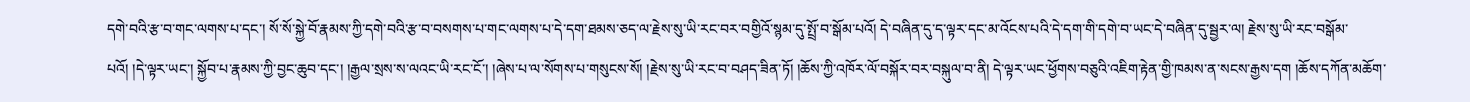དགེ་བའི་རྩ་བ་གང་ལགས་པ་དང་། སོ་སོ་སྐྱེ་བོ་རྣམས་ཀྱི་དགེ་བའི་རྩ་བ་བསགས་པ་གང་ལགས་པ་དེ་དག་ཐམས་ཅད་ལ་རྗེས་སུ་ཡི་རང་བར་བགྱིའོ་སྙམ་དུ་སྤྲོ་བ་སྒོམ་པའོ། དེ་བཞིན་དུ་ད་ལྟར་དང་མ་འོངས་པའི་དེ་དག་གི་དགེ་བ་ཡང་དེ་བཞིན་དུ་སྦྱར་ལ། རྗེས་སུ་ཡི་རང་བསྒོམ་པའོ། །དེ་ལྟར་ཡང་། སྐྱོབ་པ་རྣམས་ཀྱི་བྱང་ཆུབ་དང་། །རྒྱལ་སྲས་ས་ལའང་ཡི་རང་ངོ་། །ཞེས་པ་ལ་སོགས་པ་གསུངས་སོ། །རྗེས་སུ་ཡི་རང་བ་བཤད་ཟིན་ཏོ། །ཆོས་ཀྱི་འཁོར་ལོ་བསྐོར་བར་བསྐུལ་བ་ནི། དེ་ལྟར་ཡང་ཕྱོགས་བཅུའི་འཇིག་རྟེན་གྱི་ཁམས་ན་སངས་རྒྱས་དག །ཆོས་དཀོན་མཆོག་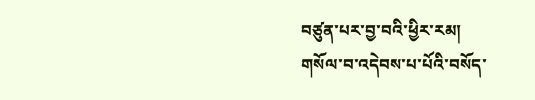བཙུན་པར་བྱ་བའི་ཕྱིར་རམ།
གསོལ་བ་འདེབས་པ་པོའི་བསོད་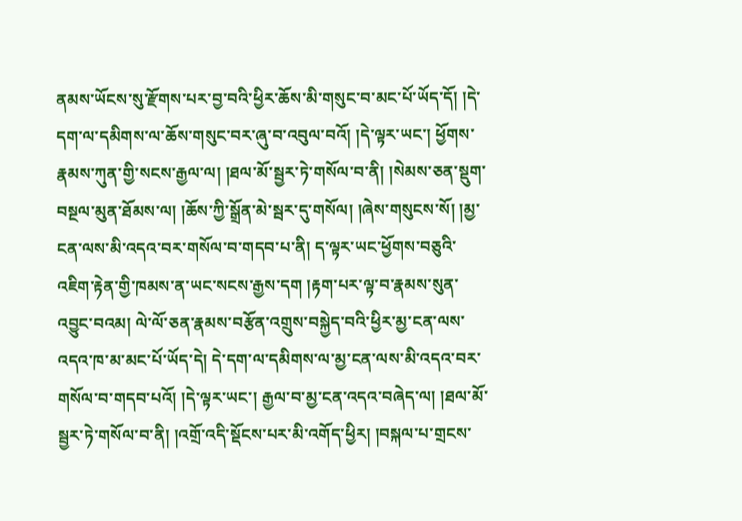ནམས་ཡོངས་སུ་རྫོགས་པར་བྱ་བའི་ཕྱིར་ཆོས་མི་གསུང་བ་མང་པོ་ཡོད་དོ། །དེ་དག་ལ་དམིགས་ལ་ཆོས་གསུང་བར་ཞུ་བ་འབུལ་བའོ། །དེ་ལྟར་ཡང་། ཕྱོགས་རྣམས་ཀུན་གྱི་སངས་རྒྱལ་ལ། །ཐལ་མོ་སྦྱར་ཏེ་གསོལ་བ་ནི། །སེམས་ཅན་སྡུག་བསྔལ་མུན་ཐོམས་ལ། །ཆོས་ཀྱི་སྒྲོན་མེ་སྦར་དུ་གསོལ། །ཞེས་གསུངས་སོ། །མྱ་ངན་ལས་མི་འདའ་བར་གསོལ་བ་གདབ་པ་ནི། ད་ལྟར་ཡང་ཕྱོགས་བཅུའི་འཇིག་རྟེན་གྱི་ཁམས་ན་ཡང་སངས་རྒྱས་དག །རྟག་པར་ལྟ་བ་རྣམས་སུན་འབྱུང་བའམ། ལེ་ལོ་ཅན་རྣམས་བརྩོན་འགྲུས་བསྐྱེད་བའི་ཕྱིར་མྱ་ངན་ལས་འདའ་ཁ་མ་མང་པོ་ཡོད་དེ། དེ་དག་ལ་དམིགས་ལ་མྱ་ངན་ལས་མི་འདའ་བར་གསོལ་བ་གདབ་པའོ། །དེ་ལྟར་ཡང་། རྒྱལ་བ་མྱ་ངན་འདའ་བཞེད་ལ། །ཐལ་མོ་སྦྱར་ཏེ་གསོལ་བ་ནི། །འགྲོ་འདི་སྡོངས་པར་མི་འགོད་ཕྱིར། །བསྐལ་པ་གྲངས་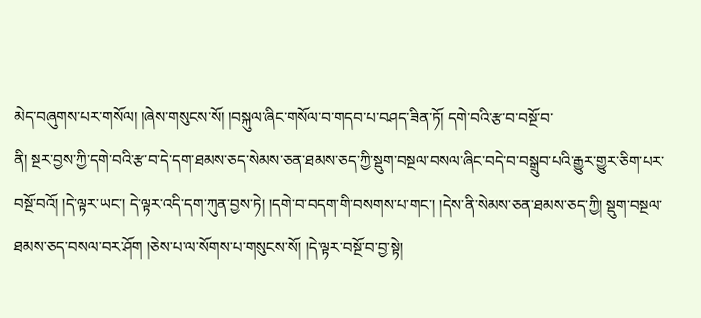མེད་བཞུགས་པར་གསོལ། །ཞེས་གསུངས་སོ། །བསྐུལ་ཞིང་གསོལ་བ་གདབ་པ་བཤད་ཟིན་ཏོ། དགེ་བའི་རྩ་བ་བསྔོ་བ་
ནི། སྔར་བྱས་ཀྱི་དགེ་བའི་རྩ་བ་དེ་དག་ཐམས་ཅད་སེམས་ཅན་ཐམས་ཅད་ཀྱི་སྡུག་བསྔལ་བསལ་ཞིང་བདེ་བ་བསྒྲུབ་པའི་རྒྱུར་གྱུར་ཅིག་པར་བསྔོ་བའོ། །དེ་ལྟར་ཡང་། དེ་ལྟར་འདི་དག་ཀུན་བྱས་ཏེ། །དགེ་བ་བདག་གི་བསགས་པ་གང་། །དེས་ནི་སེམས་ཅན་ཐམས་ཅད་ཀྱི། སྡུག་བསྔལ་ཐམས་ཅད་བསལ་བར་ཤོག །ཅེས་པ་ལ་སོགས་པ་གསུངས་སོ། །དེ་ལྟར་བསྔོ་བ་བྱ་སྟེ།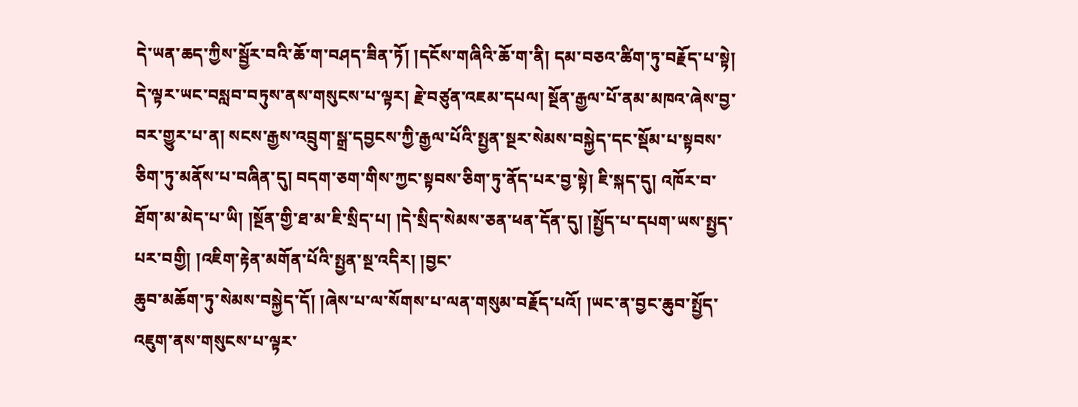དེ་ཡན་ཆད་ཀྱིས་སྦྱོར་བའི་ཆོ་ག་བཤད་ཟིན་ཏོ། །དངོས་གཞིའི་ཆོ་ག་ནི། དམ་བཅའ་ཚིག་ཏུ་བརྗོད་པ་སྟེ། དེ་ལྟར་ཡང་བསླབ་བཏུས་ནས་གསུངས་པ་ལྟར། རྗེ་བཙུན་འཇམ་དཔལ། སྔོན་རྒྱལ་པོ་ནམ་མཁའ་ཞེས་བྱ་བར་གྱུར་པ་ན། སངས་རྒྱས་འབྲུག་སྒྲ་དབྱངས་ཀྱི་རྒྱལ་པོའི་སྤྱན་སྔར་སེམས་བསྐྱེད་དང་སྡོམ་པ་སྟབས་ཅིག་ཏུ་མནོས་པ་བཞིན་དུ། བདག་ཅག་གིས་ཀྱང་སྟབས་ཅིག་ཏུ་ནོད་པར་བྱ་སྟེ། ཇི་སྐད་དུ། འཁོར་བ་ཐོག་མ་མེད་པ་ཡི། །སྔོན་གྱི་ཐ་མ་ཇི་སྲིད་པ། །དེ་སྲིད་སེམས་ཅན་ཕན་དོན་དུ། །སྤྱོད་པ་དཔག་ཡས་སྤྱད་པར་བགྱི། །འཇིག་རྟེན་མགོན་པོའི་སྤྱན་སྔ་འདིར། །བྱང་
ཆུབ་མཆོག་ཏུ་སེམས་བསྐྱེད་དོ། །ཞེས་པ་ལ་སོགས་པ་ལན་གསུམ་བརྗོད་པའོ། །ཡང་ན་བྱང་ཆུབ་སྤྱོད་འཇུག་ནས་གསུངས་པ་ལྟར་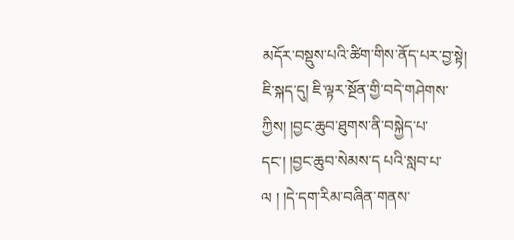མདོར་བསྡུས་པའི་ཚིག་གིས་ནོད་པར་བྱ་སྟེ། ཇི་སྐད་དུ། ཇི་ལྟར་སྔོན་གྱི་བདེ་གཤེགས་ཀྱིས། །བྱང་ཆུབ་ཐུགས་ནི་བསྐྱེད་པ་དང་། །བྱང་ཆུབ་སེམས་ད པའི་སླབ་པ་ལ ། །དེ་དག་རིམ་བཞིན་གནས་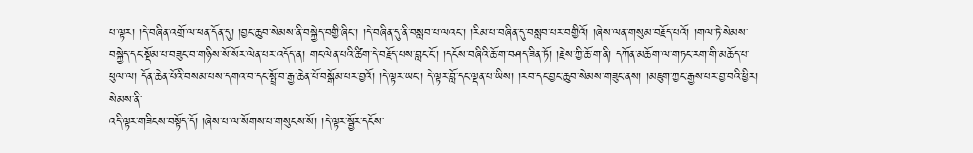པ་ལྟར། །དེ་བཞིན་འགྲོ་ལ་ཕན་དོན་དུ། །བྱང་ཆུབ་སེམས་ནི་བསྐྱེད་བགྱི་ཞིང་། །དེ་བཞིན་དུ་ནི་བསླབ་པ་ལའང་། །རིམ་པ་བཞིན་དུ་བསླབ་པར་བགྱིའོ། །ཞེས་ལན་གསུམ་བརྗོད་པའོ། །གལ་ཏེ་སེམས་བསྐྱེད་དང་སྡོམ་པ་བཟུང་བ་གཉིས་སོ་སོར་ལེན་པར་འདོད་ན། གང་ལེན་པའི་ཚིག་དེ་བརྗོད་པས་བླང་ངོ་། །དངོས་བཞིའི་ཆོ་ག་བཤད་ཟིན་ཏོ། །རྗེས་ཀྱི་ཆོ་ག་ནི། དཀོན་མཆོག་ལ་གཏང་རག་གི་མཆོད་པ་ཕུལ་ལ། དོན་ཆེན་པོའི་བསམ་པས་དགའ་བ་དང་སྤྲོ་བ་རྒྱ་ཆེན་པོ་བསྒོམ་པར་བྱའོ། །དེ་ལྟར་ཡང་། དེ་ལྟར་བློ་དང་ལྡན་པ་ཡིས། །རབ་དང་བྱང་ཆུབ་སེམས་གཟུང་ནས། །མཇུག་ཀྱང་རྒྱས་པར་བྱ་བའི་ཕྱིར། སེམས་ནི་
འདི་ལྟར་གཟིངས་བསྟོད་དོ། །ཞེས་པ་ལ་སོགས་པ་གསུངས་སོ། །དེ་ལྟར་སྦྱོར་དངོས་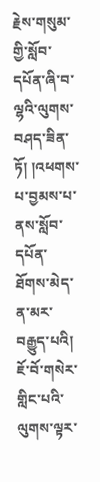རྗེས་གསུམ་གྱི་སློབ་དཔོན་ཞི་བ་ལྷའི་ལུགས་བཤད་ཟིན་ཏོ། །འཕགས་པ་བྱམས་པ་ནས་སློབ་དཔོན་ཐོགས་མེད་ན་མར་བརྒྱུད་པའི། ཇོ་བོ་གསེར་གླིང་པའི་ལུགས་ལྟར་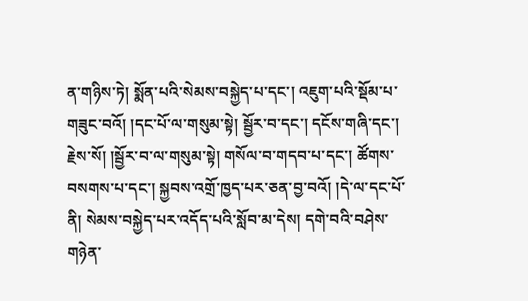ན་གཉིས་ཏེ། སྨོན་པའི་སེམས་བསྐྱེད་པ་དང་། འཇུག་པའི་སྡོམ་པ་གཟུང་བའོ། །དང་པོ་ལ་གསུམ་སྟེ། སྦྱོར་བ་དང་། དངོས་གཞི་དང་། རྗེས་སོ། །སྦྱོར་བ་ལ་གསུམ་སྟེ། གསོལ་བ་གདབ་པ་དང་། ཚོགས་བསགས་པ་དང་། སྐྱབས་འགྲོ་ཁྱད་པར་ཅན་བྱ་བའོ། །དེ་ལ་དང་པོ་ནི། སེམས་བསྐྱེད་པར་འདོད་པའི་སློབ་མ་དེས། དགེ་བའི་བཤེས་གཉེན་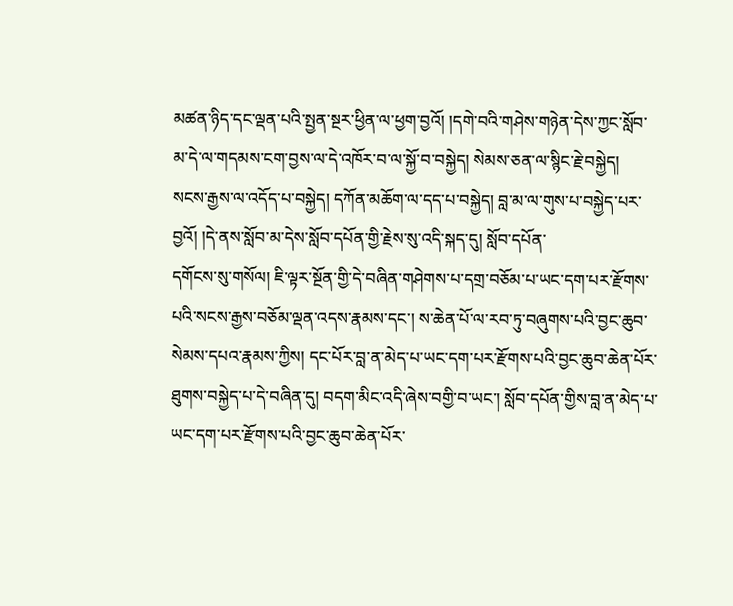མཚན་ཉིད་དང་ལྡན་པའི་སྤྱན་སྔར་ཕྱིན་ལ་ཕྱག་བྱའོ། །དགེ་བའི་གཤེས་གཉེན་དེས་ཀྱང་སློབ་མ་དེ་ལ་གདམས་ངག་བྱས་ལ་དེ་འཁོར་བ་ལ་སྐྱོ་བ་བསྐྱེད། སེམས་ཅན་ལ་སྙིང་རྗེ་བསྐྱེད། སངས་རྒྱས་ལ་འདོད་པ་བསྐྱེད། དཀོན་མཆོག་ལ་དད་པ་བསྐྱེད། བླ་མ་ལ་གུས་པ་བསྐྱེད་པར་བྱའོ། །དེ་ནས་སློབ་མ་དེས་སློབ་དཔོན་གྱི་རྗེས་སུ་འདི་སྐད་དུ། སློབ་དཔོན་
དགོངས་སུ་གསོལ། ཇི་ལྟར་སྔོན་གྱི་དེ་བཞིན་གཤེགས་པ་དགྲ་བཅོམ་པ་ཡང་དག་པར་རྫོགས་པའི་སངས་རྒྱས་བཅོམ་ལྡན་འདས་རྣམས་དང་། ས་ཆེན་པོ་ལ་རབ་ཏུ་བཞུགས་པའི་བྱང་ཆུབ་སེམས་དཔའ་རྣམས་ཀྱིས། དང་པོར་བླ་ན་མེད་པ་ཡང་དག་པར་རྫོགས་པའི་བྱང་ཆུབ་ཆེན་པོར་ཐུགས་བསྐྱེད་པ་དེ་བཞིན་དུ། བདག་མིང་འདི་ཞེས་བགྱི་བ་ཡང་། སློབ་དཔོན་གྱིས་བླ་ན་མེད་པ་ཡང་དག་པར་རྫོགས་པའི་བྱང་ཆུབ་ཆེན་པོར་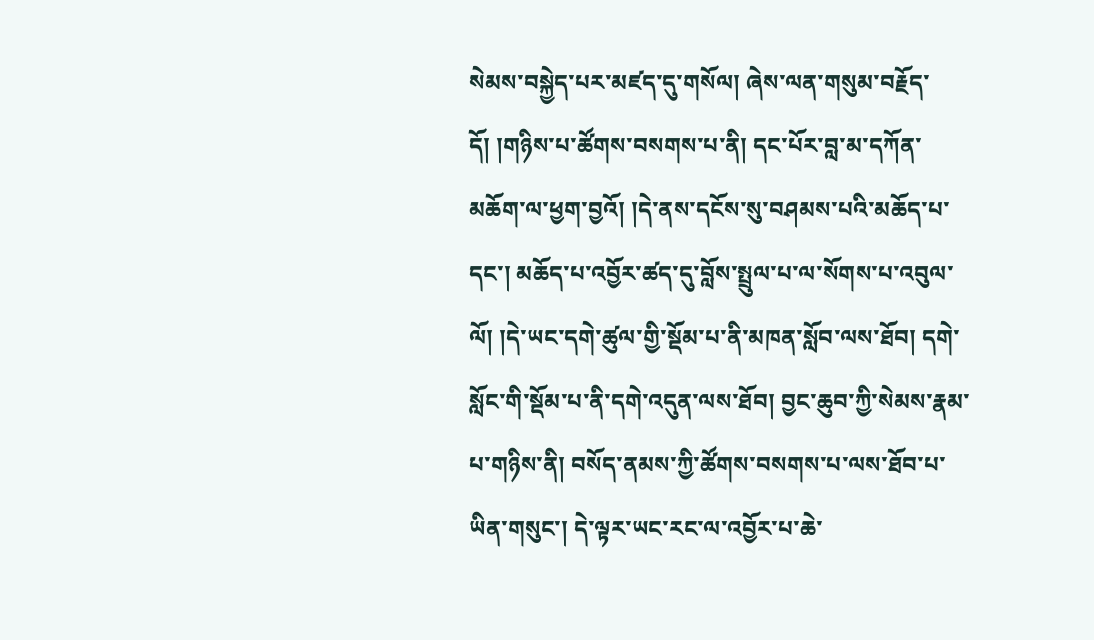སེམས་བསྐྱེད་པར་མཛད་དུ་གསོལ། ཞེས་ལན་གསུམ་བརྗོད་དོ། །གཉིས་པ་ཚོགས་བསགས་པ་ནི། དང་པོར་བླ་མ་དཀོན་མཆོག་ལ་ཕྱག་བྱའོ། །དེ་ནས་དངོས་སུ་བཤམས་པའི་མཆོད་པ་དང་། མཆོད་པ་འབྱོར་ཚད་དུ་བློས་སྤྲུལ་པ་ལ་སོགས་པ་འབུལ་ལོ། །དེ་ཡང་དགེ་ཚུལ་གྱི་སྡོམ་པ་ནི་མཁན་སློབ་ལས་ཐོབ། དགེ་སློང་གི་སྡོམ་པ་ནི་དགེ་འདུན་ལས་ཐོབ། བྱང་ཆུབ་ཀྱི་སེམས་རྣམ་པ་གཉིས་ནི། བསོད་ནམས་ཀྱི་ཚོགས་བསགས་པ་ལས་ཐོབ་པ་ཡིན་གསུང་། དེ་ལྟར་ཡང་རང་ལ་འབྱོར་པ་ཆེ་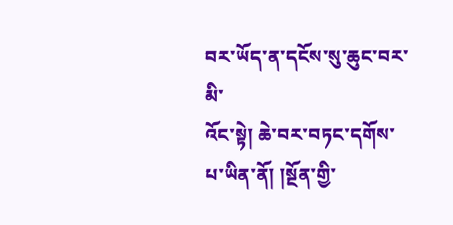བར་ཡོད་ན་དངོས་སུ་ཆུང་བར་མི་
འོང་སྟེ། ཆེ་བར་བཏང་དགོས་པ་ཡིན་ནོ། །སྔོན་གྱི་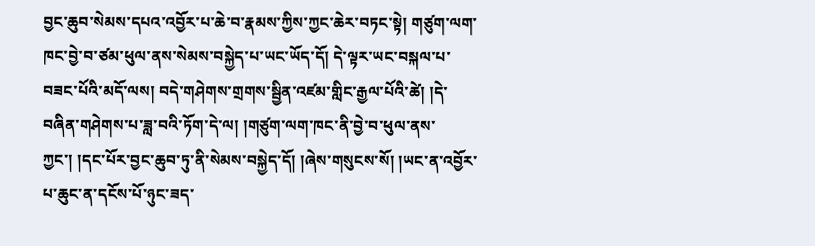བྱང་ཆུབ་སེམས་དཔའ་འབྱོར་པ་ཆེ་བ་རྣམས་ཀྱིས་ཀྱང་ཆེར་བཏང་སྟེ། གཙུག་ལག་ཁང་བྱེ་བ་ཙམ་ཕུལ་ནས་སེམས་བསྐྱེད་པ་ཡང་ཡོད་དོ། དེ་ལྟར་ཡང་བསྐལ་པ་བཟང་པོའི་མདོ་ལས། བདེ་གཤེགས་གྲགས་སྦྱིན་འཛམ་གླིང་རྒྱལ་པོའི་ཚེ། །དེ་བཞིན་གཤེགས་པ་ཟླ་བའི་ཏོག་དེ་ལ། །གཙུག་ལག་ཁང་ནི་བྱེ་བ་ཕུལ་ནས་ཀྱང་། །དང་པོར་བྱང་ཆུབ་ཏུ་ནི་སེམས་བསྐྱེད་དོ། །ཞེས་གསུངས་སོ། །ཡང་ན་འབྱོར་པ་ཆུང་ན་དངོས་པོ་ཉུང་ཟད་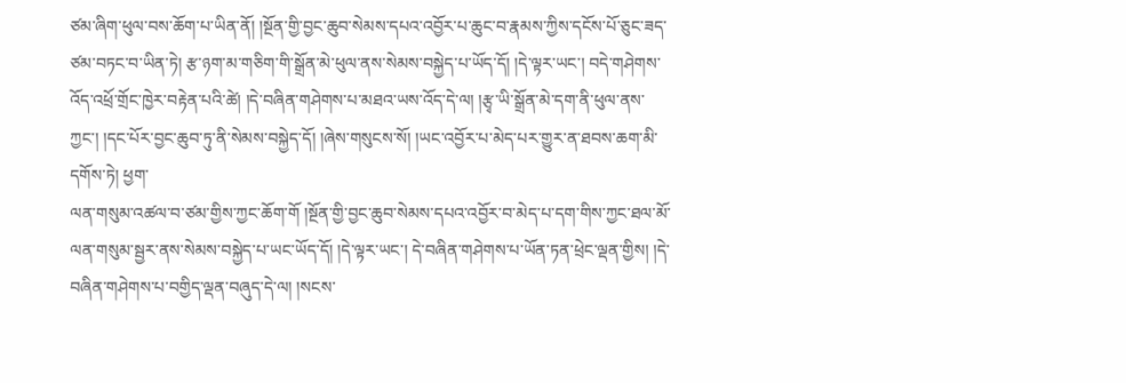ཙམ་ཞིག་ཕུལ་བས་ཆོག་པ་ཡིན་ནོ། །སྔོན་གྱི་བྱང་ཆུབ་སེམས་དཔའ་འབྱོར་པ་ཆུང་བ་རྣམས་ཀྱིས་དངོས་པོ་ཅུང་ཟད་ཙམ་བཏང་བ་ཡིན་ཏེ། རྩ་ཉག་མ་གཅིག་གི་སྒྲོན་མེ་ཕུལ་ནས་སེམས་བསྐྱེད་པ་ཡོད་དོ། །དེ་ལྟར་ཡང་། བདེ་གཤེགས་འོད་འཕྲོ་གྲོང་ཁྱེར་བརྟེན་པའི་ཚེ། །དེ་བཞིན་གཤེགས་པ་མཐའ་ཡས་འོད་དེ་ལ། །རྩྭ་ཡི་སྒྲོན་མེ་དག་ནི་ཕུལ་ནས་ཀྱང་། །དང་པོར་བྱང་ཆུབ་ཏུ་ནི་སེམས་བསྐྱེད་དོ། །ཞེས་གསུངས་སོ། །ཡང་འབྱོར་པ་མེད་པར་གྱུར་ན་ཐབས་ཆག་མི་དགོས་ཏེ། ཕྱག་
ལན་གསུམ་འཚལ་བ་ཙམ་གྱིས་ཀྱང་ཆོག་གོ །སྔོན་གྱི་བྱང་ཆུབ་སེམས་དཔའ་འབྱོར་བ་མེད་པ་དག་གིས་ཀྱང་ཐལ་མོ་ལན་གསུམ་སྦྱར་ནས་སེམས་བསྐྱེད་པ་ཡང་ཡོད་དོ། །དེ་ལྟར་ཡང་། དེ་བཞིན་གཤེགས་པ་ཡོན་ཏན་ཕྲེང་ལྡན་གྱིས། །དེ་བཞིན་གཤེགས་པ་བགྱིད་ལྡན་བཞུད་དེ་ལ། །སངས་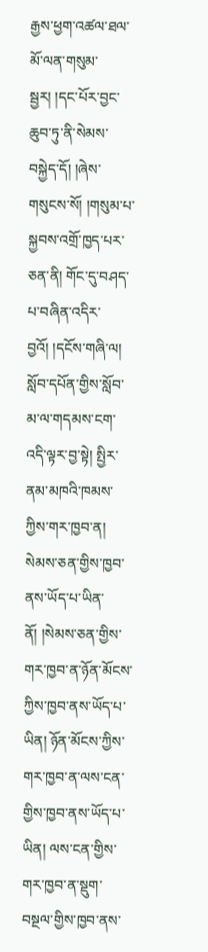རྒྱས་ཕྱག་འཚལ་ཐལ་མོ་ལན་གསུམ་སྦྱར། །དང་པོར་བྱང་ཆུབ་ཏུ་ནི་སེམས་བསྐྱེད་དོ། །ཞེས་གསུངས་སོ། །གསུམ་པ་སྐྱབས་འགྲོ་ཁྱད་པར་ཅན་ནི། གོང་དུ་བཤད་པ་བཞིན་འདིར་བྱའོ། །དངོས་གཞི་ལ། སློབ་དཔོན་གྱིས་སློབ་མ་ལ་གདམས་ངག་འདི་ལྟར་བྱ་སྟེ། སྤྱིར་ནམ་མཁའི་ཁམས་ཀྱིས་གར་ཁྱབ་ན། སེམས་ཅན་གྱིས་ཁྱབ་ནས་ཡོད་པ་ཡིན་ནོ། །སེམས་ཅན་གྱིས་གར་ཁྱབ་ན་ཉོན་མོངས་ཀྱིས་ཁྱབ་ནས་ཡོད་པ་ཡིན། ཉོན་མོངས་ཀྱིས་གར་ཁྱབ་ན་ལས་ངན་གྱིས་ཁྱབ་ནས་ཡོད་པ་ཡིན། ལས་ངན་གྱིས་གར་ཁྱབ་ན་སྡུག་བསྔལ་གྱིས་ཁྱབ་ནས་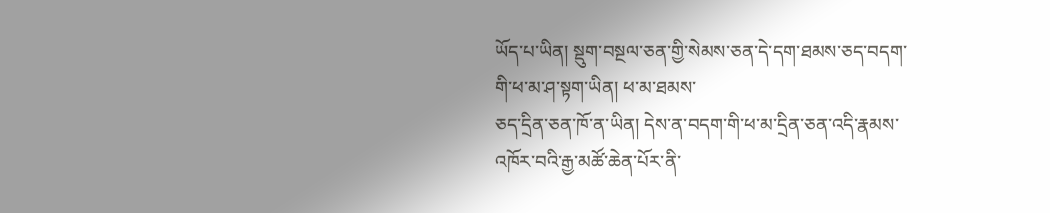ཡོད་པ་ཡིན། སྡུག་བསྔལ་ཅན་གྱི་སེམས་ཅན་དེ་དག་ཐམས་ཅད་བདག་གི་ཕ་མ་ཤ་སྟག་ཡིན། ཕ་མ་ཐམས་
ཅད་དྲིན་ཅན་ཁོ་ན་ཡིན། དེས་ན་བདག་གི་ཕ་མ་དྲིན་ཅན་འདི་རྣམས་འཁོར་བའི་རྒྱ་མཚོ་ཆེན་པོར་ནི་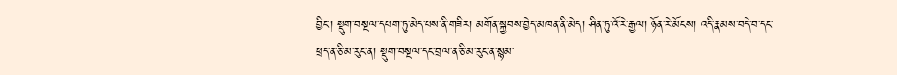བྱིང་། སྡུག་བསྔལ་དཔག་ཏུ་མེད་པས་ནི་གཟིར། མགོན་སྐྱབས་བྱེད་མཁན་ནི་མེད། ཤིན་ཏུ་འོ་རེ་རྒྱལ། ཉོན་རེ་མོངས། འདི་རྣམས་བདེ་བ་དང་ཕྲད་ན་ཅི་མ་རུང་ན། སྡུག་བསྔལ་དང་བྲལ་ན་ཅི་མ་རུང་ན་སྙམ་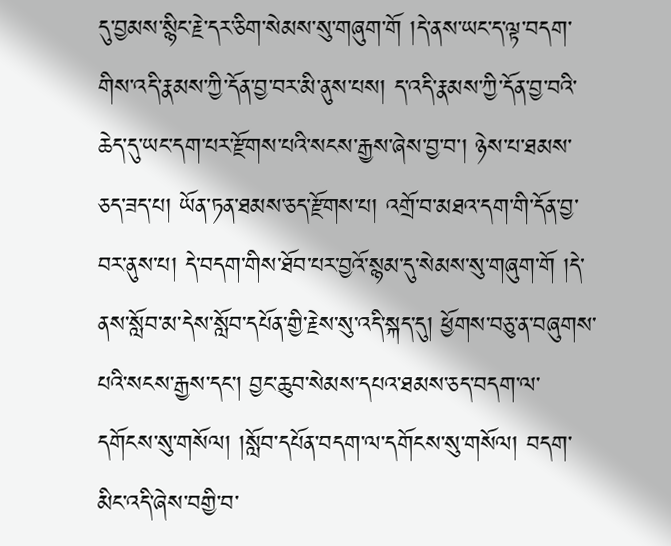དུ་བྱམས་སྙིང་རྗེ་དར་ཅིག་སེམས་སུ་གཞུག་གོ །དེ་ནས་ཡང་ད་ལྟ་བདག་གིས་འདི་རྣམས་ཀྱི་དོན་བྱ་བར་མི་ནུས་པས། ད་འདི་རྣམས་ཀྱི་དོན་བྱ་བའི་ཆེད་དུ་ཡང་དག་པར་རྫོགས་པའི་སངས་རྒྱས་ཞེས་བྱ་བ་། ཉེས་པ་ཐམས་ཅད་ཟད་པ། ཡོན་ཏན་ཐམས་ཅད་རྫོགས་པ། འགྲོ་བ་མཐའ་དག་གི་དོན་བྱ་བར་ནུས་པ། དེ་བདག་གིས་ཐོབ་པར་བྱའོ་སྙམ་དུ་སེམས་སུ་གཞུག་གོ །དེ་ནས་སློབ་མ་དེས་སློབ་དཔོན་གྱི་རྗེས་སུ་འདི་སྐད་དུ། ཕྱོགས་བཅུ་ན་བཞུགས་པའི་སངས་རྒྱས་དང་། བྱང་ཆུབ་སེམས་དཔའ་ཐམས་ཅད་བདག་ལ་དགོངས་སུ་གསོལ། །སློབ་དཔོན་བདག་ལ་དགོངས་སུ་གསོལ། བདག་མིང་འདི་ཞེས་བགྱི་བ་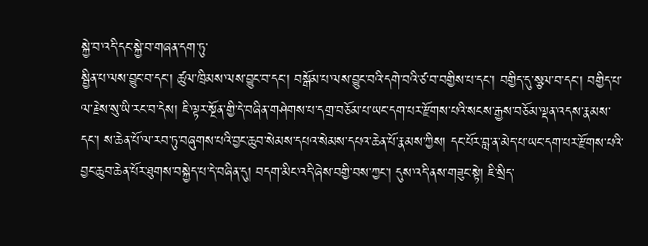སྐྱེ་བ་འདི་དང་སྐྱེ་བ་གཞན་དག་ཏུ་
སྦྱིན་པ་ལས་བྱུང་བ་དང་། ཚུལ་ཁྲིམས་ལས་བྱུང་བ་དང་། བསྒོམ་པ་ལས་བྱུང་བའི་དགེ་བའི་ཙ་བ་བགྱིས་པ་དང་། བགྱིད་དུ་སྩལ་བ་དང་། བགྱིད་པ་ལ་རྗེས་སུ་ཡི་རང་བ་དེས། ཇི་ལྟར་སྔོན་གྱི་དེ་བཞིན་གཤེགས་པ་དགྲ་བཅོམ་པ་ཡང་དག་པར་རྫོགས་པའི་སངས་རྒྱས་བཅོམ་ལྡན་འདས་རྣམས་དང་། ས་ཆེན་པོ་ལ་རབ་ཏུ་བཞུགས་པའི་བྱང་ཆུབ་སེམས་དཔའ་སེམས་དཔའ་ཆེན་པོ་རྣམས་ཀྱིས། དང་པོར་བླ་ན་མེད་པ་ཡང་དག་པར་རྫོགས་པའི་བྱང་ཆུབ་ཆེན་པོར་ཐུགས་བསྐྱེད་པ་དེ་བཞིན་དུ། བདག་མིང་འདི་ཞེས་བགྱི་བས་ཀྱང་། དུས་འདི་ནས་གཟུང་སྟེ། ཇི་སྲིད་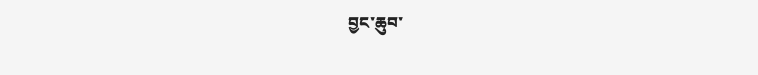བྱང་ཆུབ་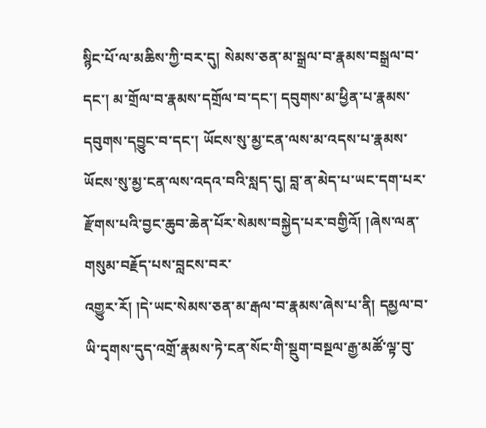སྙིང་པོ་ལ་མཆིས་ཀྱི་བར་དུ། སེམས་ཅན་མ་སྒྲལ་བ་རྣམས་བསྒྲལ་བ་དང་། མ་གྲོལ་བ་རྣམས་དགྲོལ་བ་དང་། དབུགས་མ་ཕྱིན་པ་རྣམས་དབུགས་དབྱུང་བ་དང་། ཡོངས་སུ་མྱ་ངན་ལས་མ་འདས་པ་རྣམས་ཡོངས་སུ་མྱ་ངན་ལས་འདའ་བའི་སླད་དུ། བླ་ན་མེད་པ་ཡང་དག་པར་རྫོགས་པའི་བྱང་ཆུབ་ཆེན་པོར་སེམས་བསྐྱེད་པར་བགྱིའོ། །ཞེས་ལན་གསུམ་བརྗོད་པས་བླངས་བར་
འགྱུར་རོ། །དེ་ཡང་སེམས་ཅན་མ་རྒལ་བ་རྣམས་ཞེས་པ་ནི། དམྱལ་བ་ཡི་དྭགས་དུད་འགྲོ་རྣམས་ཏེ་ངན་སོང་གི་སྡུག་བསྔལ་རྒྱ་མཚོ་ལྟ་བུ་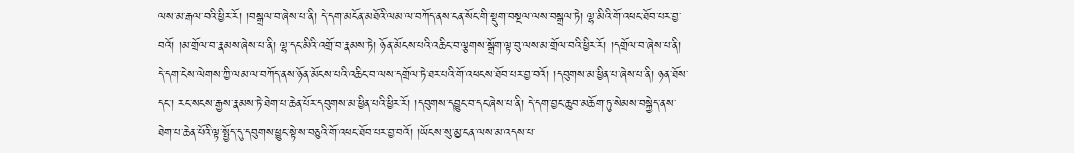ལས་མ་རྒལ་བའི་ཕྱིར་རོ། །བསྒྲལ་བ་ཞེས་པ་ནི། དེ་དག་མངོན་མཐོའི་ལམ་ལ་བཀོད་ནས་ངན་སོང་གི་སྡུག་བསྔལ་ལས་བསྒྲལ་ཏེ། ལྷ་མིའི་གོ་འཕང་ཐོབ་པར་བྱ་བའོ། །མ་གྲོལ་བ་རྣམས་ཞེས་པ་ནི། ལྷ་དང་མིའི་འགྲོ་བ་རྣམས་ཏེ། ཉོན་མོངས་པའི་འཆིང་བ་ལྕགས་སྒྲོག་ལྟ་བུ་ལས་མ་གྲོལ་བའི་ཕྱིར་རོ། །དགྲོལ་བ་ཞེས་པ་ནི། དེ་དག་ངེས་ལེགས་ཀྱི་ལམ་ལ་བཀོད་ནས་ཉོན་མོངས་པའི་འཆིང་བ་ལས་དགྲོལ་ཏེ་ཐར་པའི་གོ་འཕངས་ཐོབ་པར་བྱ་བའོ། །དབུགས་མ་ཕྱིན་པ་ཞེས་པ་ནི། ཉན་ཐོས་དང་། རང་སངས་རྒྱས་རྣམས་ཏེ་ཐེག་པ་ཆེན་པོར་དབུགས་མ་ཕྱིན་པའི་ཕྱིར་རོ། །དབུགས་དབྱུང་བ་དང་ཞེས་པ་ནི། དེ་དག་བྱང་ཆུབ་མཆོག་ཏུ་སེམས་བསྐྱེད་ནས་ཐེག་པ་ཆེན་པོའི་ལྟ་སྤྱོད་དུ་དབུགས་ཕྱུང་སྟེ་ས་བཅུའི་གོ་འཕང་ཐོབ་པར་བྱ་བའོ། །ཡོངས་སུ་མྱ་ངན་ལས་མ་འདས་པ་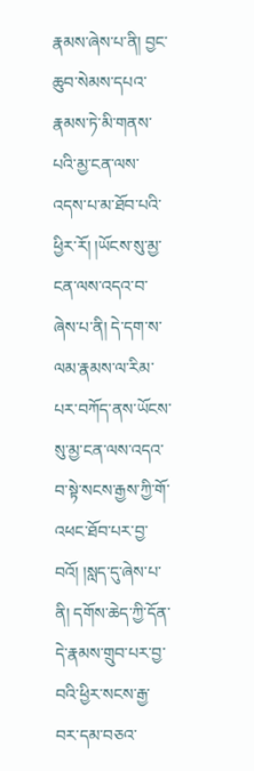རྣམས་ཞེས་པ་ནི། བྱང་ཆུབ་སེམས་དཔའ་
རྣམས་ཏེ་མི་གནས་པའི་མྱ་ངན་ལས་འདས་པ་མ་ཐོབ་པའི་ཕྱིར་རོ། །ཡོངས་སུ་མྱ་ངན་ལས་འདའ་བ་ཞེས་པ་ནི། དེ་དག་ས་ལམ་རྣམས་ལ་རིམ་པར་བཀོད་ནས་ཡོངས་སུ་མྱ་ངན་ལས་འདའ་བ་སྟེ་སངས་རྒྱས་ཀྱི་གོ་འཕང་ཐོབ་པར་བྱ་བའོ། །སླད་དུ་ཞེས་པ་ནི། དགོས་ཆེད་ཀྱི་དོན་དེ་རྣམས་གྲུབ་པར་བྱ་བའི་ཕྱིར་སངས་རྒྱ་བར་དམ་བཅའ་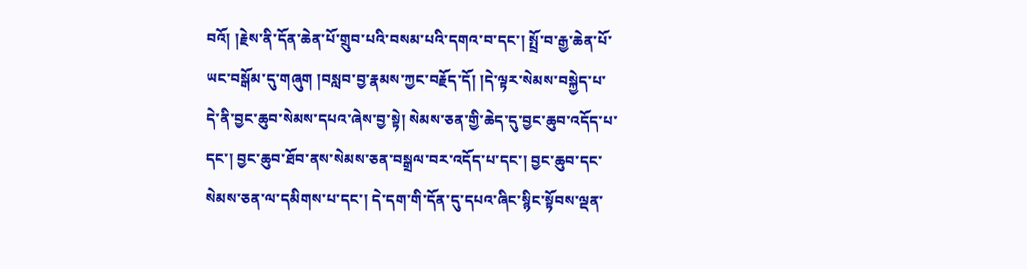བའོ། །རྗེས་ནི་དོན་ཆེན་པོ་གྲུབ་པའི་བསམ་པའི་དགའ་བ་དང་། སྤྲོ་བ་རྒྱ་ཆེན་པོ་ཡང་བསྒོམ་དུ་གཞུག །བསླབ་བྱ་རྣམས་ཀྱང་བརྗོད་དོ། །དེ་ལྟར་སེམས་བསྐྱེད་པ་དེ་ནི་བྱང་ཆུབ་སེམས་དཔའ་ཞེས་བྱ་སྟེ། སེམས་ཅན་གྱི་ཆེད་དུ་བྱང་ཆུབ་འདོད་པ་དང་། བྱང་ཆུབ་ཐོབ་ནས་སེམས་ཅན་བསྒྲལ་བར་འདོད་པ་དང་། བྱང་ཆུབ་དང་སེམས་ཅན་ལ་དམིགས་པ་དང་། དེ་དག་གི་དོན་དུ་དཔའ་ཞིང་སྙིང་སྟོབས་ལྡན་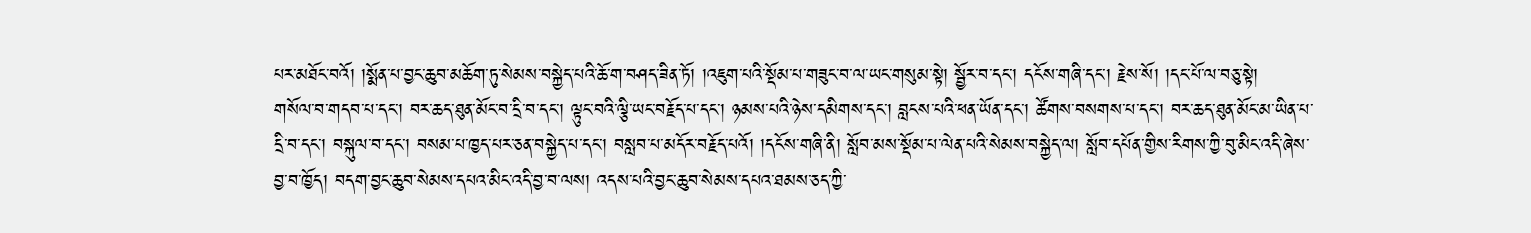པར་མཐོང་བའོ། །སྨོན་པ་བྱང་ཆུབ་མཆོག་ཏུ་སེམས་བསྐྱེད་པའི་ཆོ་ག་བཤད་ཟིན་ཏོ། །འཇུག་པའི་སྡོམ་པ་གཟུང་བ་ལ་ཡང་གསུམ་སྟེ། སྦྱོར་བ་དང་། དངོས་གཞི་དང་། རྗེས་སོ། །དང་པོ་ལ་བཅུ་སྟེ།
གསོལ་བ་གདབ་པ་དང་། བར་ཆད་ཐུན་མོང་བ་དྲི་བ་དང་། ལྟུང་བའི་ལྕི་ཡང་བརྗོད་པ་དང་། ཉམས་པའི་ཉེས་དམིགས་དང་། བླངས་པའི་ཕན་ཡོན་དང་། ཚོགས་བསགས་པ་དང་། བར་ཆད་ཐུན་མོང་མ་ཡིན་པ་དྲི་བ་དང་། བསྐུལ་བ་དང་། བསམ་པ་ཁྱད་པར་ཅན་བསྐྱེད་པ་དང་། བསླབ་པ་མདོར་བརྗོད་པའོ། །དངོས་གཞི་ནི། སློབ་མས་སྡོམ་པ་ལེན་པའི་སེམས་བསྐྱེད་ལ། སློབ་དཔོན་གྱིས་རིགས་ཀྱི་བུ་མིང་འདི་ཞེས་བྱ་བ་ཁྱོད། བདག་བྱང་ཆུབ་སེམས་དཔའ་མིང་འདི་བྱ་བ་ལས། འདས་པའི་བྱང་ཆུབ་སེམས་དཔའ་ཐམས་ཅད་ཀྱི་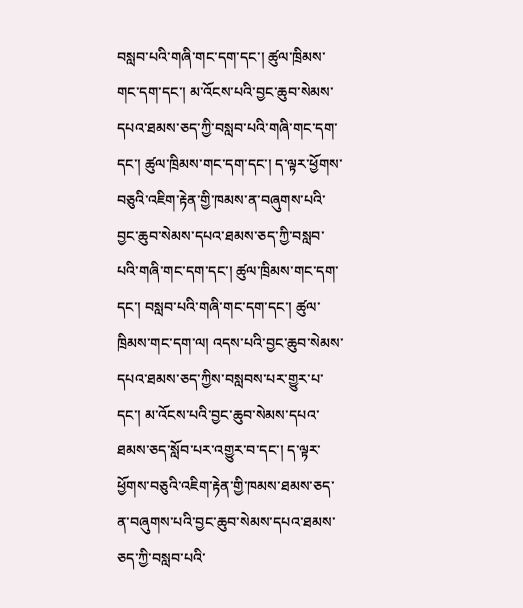བསླབ་པའི་གཞི་གང་དག་དང་། ཚུལ་ཁྲིམས་གང་དག་དང་། མ་འོངས་པའི་བྱང་ཆུབ་སེམས་དཔའ་ཐམས་ཅད་ཀྱི་བསླབ་པའི་གཞི་གང་དག་དང་། ཚུལ་ཁྲིམས་གང་དག་དང་། ད་ལྟར་ཕྱོགས་བཅུའི་འཇིག་རྟེན་གྱི་ཁམས་ན་བཞུགས་པའི་བྱང་ཆུབ་སེམས་དཔའ་ཐམས་ཅད་ཀྱི་བསླབ་པའི་གཞི་གང་དག་དང་། ཚུལ་ཁྲིམས་གང་དག་དང་། བསླབ་པའི་གཞི་གང་དག་དང་། ཚུལ་ཁྲིམས་གང་དག་ལ། འདས་པའི་བྱང་ཆུབ་སེམས་
དཔའ་ཐམས་ཅད་ཀྱིས་བསླབས་པར་གྱུར་པ་དང་། མ་འོངས་པའི་བྱང་ཆུབ་སེམས་དཔའ་ཐམས་ཅད་སློབ་པར་འགྱུར་བ་དང་། ད་ལྟར་ཕྱོགས་བཅུའི་འཇིག་རྟེན་གྱི་ཁམས་ཐམས་ཅད་ན་བཞུགས་པའི་བྱང་ཆུབ་སེམས་དཔའ་ཐམས་ཅད་ཀྱི་བསླབ་པའི་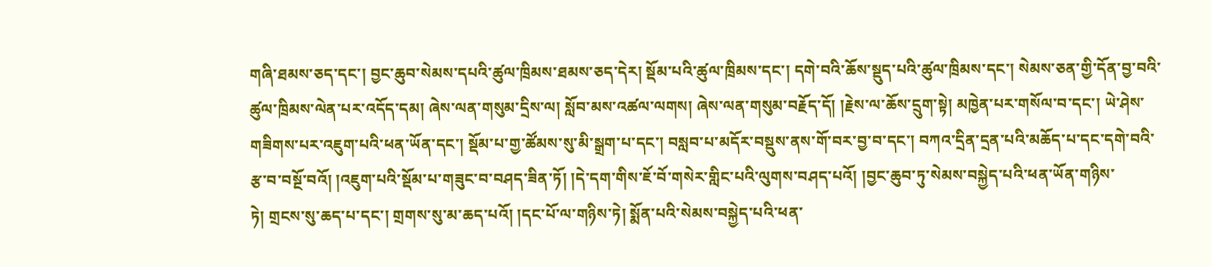གཞི་ཐམས་ཅད་དང་། བྱང་ཆུབ་སེམས་དཔའི་ཚུལ་ཁྲིམས་ཐམས་ཅད་དེར། སྡོམ་པའི་ཚུལ་ཁྲིམས་དང་། དགེ་བའི་ཆོས་སྡུད་པའི་ཚུལ་ཁྲིམས་དང་། སེམས་ཅན་གྱི་དོན་བྱ་བའི་ཚུལ་ཁྲིམས་ལེན་པར་འདོད་དམ། ཞེས་ལན་གསུམ་དྲིས་ལ། སློབ་མས་འཚལ་ལགས། ཞེས་ལན་གསུམ་བརྗོད་དོ། །རྗེས་ལ་ཆོས་དྲུག་སྟེ། མཁྱེན་པར་གསོལ་བ་དང་། ཡེ་ཤེས་གཟིགས་པར་འཇུག་པའི་ཕན་ཡོན་དང་། སྡོམ་པ་གྱ་ཚོམས་སུ་མི་སྒྲག་པ་དང་། བསླབ་པ་མདོར་བསྡུས་ནས་གོ་བར་བྱ་བ་དང་། བཀའ་དྲིན་དྲན་པའི་མཆོད་པ་དང་དགེ་བའི་རྩ་བ་བསྔོ་བའོ། །འཇུག་པའི་སྡོམ་པ་གཟུང་བ་བཤད་ཟིན་ཏོ། །དེ་དག་གིས་ཇོ་བོ་གསེར་གླིང་པའི་ལུགས་བཤད་པའོ། །བྱང་ཆུབ་ཏུ་སེམས་བསྐྱེད་པའི་ཕན་ཡོན་གཉིས་
ཏེ། གྲངས་སུ་ཆད་པ་དང་། གྲགས་སུ་མ་ཆད་པའོ། །དང་པོ་ལ་གཉིས་ཏེ། སྨོན་པའི་སེམས་བསྐྱེད་པའི་ཕན་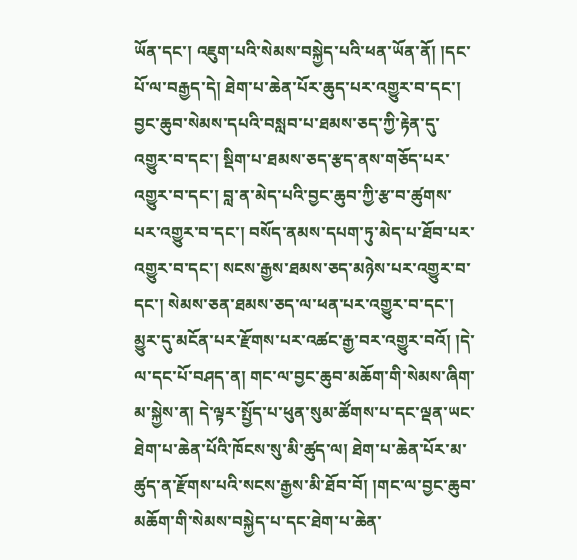ཡོན་དང་། འཇུག་པའི་སེམས་བསྐྱེད་པའི་ཕན་ཡོན་ནོ། །དང་པོ་ལ་བརྒྱད་དེ། ཐེག་པ་ཆེན་པོར་ཆུད་པར་འགྱུར་བ་དང་། བྱང་ཆུབ་སེམས་དཔའི་བསླབ་པ་ཐམས་ཅད་ཀྱི་རྟེན་དུ་འགྱུར་བ་དང་། སྡིག་པ་ཐམས་ཅད་རྩད་ནས་གཅོད་པར་འགྱུར་བ་དང་། བླ་ན་མེད་པའི་བྱང་ཆུབ་ཀྱི་རྩ་བ་ཚུགས་པར་འགྱུར་བ་དང་། བསོད་ནམས་དཔག་ཏུ་མེད་པ་ཐོབ་པར་འགྱུར་བ་དང་། སངས་རྒྱས་ཐམས་ཅད་མཉེས་པར་འགྱུར་བ་དང་། སེམས་ཅན་ཐམས་ཅད་ལ་ཕན་པར་འགྱུར་བ་དང་། མྱུར་དུ་མངོན་པར་རྫོགས་པར་འཚང་རྒྱ་བར་འགྱུར་བའོ། །དེ་ལ་དང་པོ་བཤད་ན། གང་ལ་བྱང་ཆུབ་མཆོག་གི་སེམས་ཞིག་མ་སྐྱེས་ན། དེ་ལྟར་སྤྱོད་པ་ཕུན་སུམ་ཚོགས་པ་དང་ལྡན་ཡང་ཐེག་པ་ཆེན་པོའི་ཁོངས་སུ་མི་ཚུད་ལ། ཐེག་པ་ཆེན་པོར་མ་ཚུད་ན་རྫོགས་པའི་སངས་རྒྱས་མི་ཐོབ་བོ། །གང་ལ་བྱང་ཆུབ་མཆོག་གི་སེམས་བསྐྱེད་པ་དང་ཐེག་པ་ཆེན་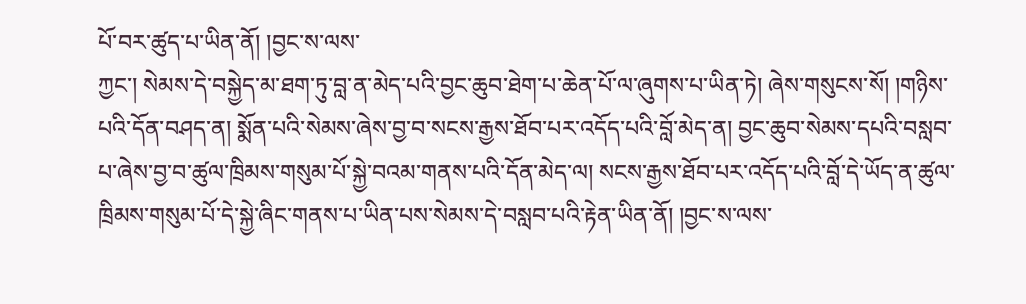པོ་བར་ཚུད་པ་ཡིན་ནོ། །བྱང་ས་ལས་
ཀྱང་། སེམས་དེ་བསྐྱེད་མ་ཐག་ཏུ་བླ་ན་མེད་པའི་བྱང་ཆུབ་ཐེག་པ་ཆེན་པོ་ལ་ཞུགས་པ་ཡིན་ཏེ། ཞེས་གསུངས་སོ། །གཉིས་པའི་དོན་བཤད་ན། སྨོན་པའི་སེམས་ཞེས་བྱ་བ་སངས་རྒྱས་ཐོབ་པར་འདོད་པའི་བློ་མེད་ན། བྱང་ཆུབ་སེམས་དཔའི་བསླབ་པ་ཞེས་བྱ་བ་ཚུལ་ཁྲིམས་གསུམ་པོ་སྐྱེ་བའམ་གནས་པའི་དོན་མེད་ལ། སངས་རྒྱས་ཐོབ་པར་འདོད་པའི་བློ་དེ་ཡོད་ན་ཚུལ་ཁྲིམས་གསུམ་པོ་དེ་སྐྱེ་ཞིང་གནས་པ་ཡིན་པས་སེམས་དེ་བསླབ་པའི་རྟེན་ཡིན་ནོ། །བྱང་ས་ལས་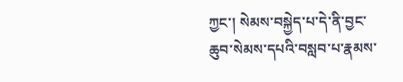ཀྱང་། སེམས་བསྐྱེད་པ་དེ་ནི་བྱང་ཆུབ་སེམས་དཔའི་བསླབ་པ་རྣམས་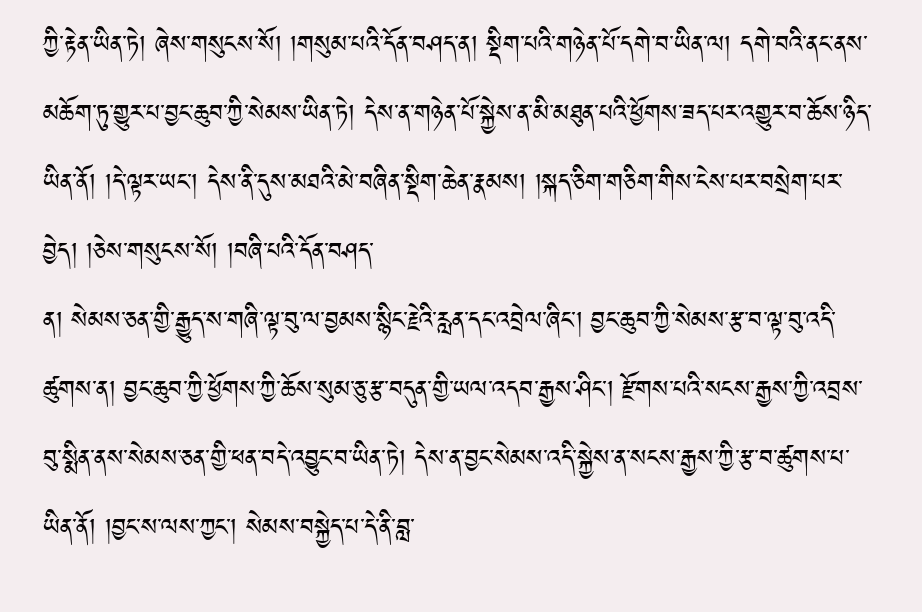ཀྱི་རྟེན་ཡིན་ཏེ། ཞེས་གསུངས་སོ། །གསུམ་པའི་དོན་བཤད་ན། སྡིག་པའི་གཉེན་པོ་དགེ་བ་ཡིན་ལ། དགེ་བའི་ནང་ནས་མཆོག་ཏུ་གྱུར་པ་བྱང་ཆུབ་ཀྱི་སེམས་ཡིན་ཏེ། དེས་ན་གཉེན་པོ་སྐྱེས་ན་མི་མཐུན་པའི་ཕྱོགས་ཟད་པར་འགྱུར་བ་ཆོས་ཉིད་ཡིན་ནོ། །དེ་ལྟར་ཡང་། དེས་ནི་དུས་མཐའི་མེ་བཞིན་སྡིག་ཆེན་རྣམས། །སྐད་ཅིག་གཅིག་གིས་ངེས་པར་བསྲེག་པར་བྱེད། །ཅེས་གསུངས་སོ། །བཞི་པའི་དོན་བཤད་
ན། སེམས་ཅན་གྱི་རྒྱུད་ས་གཞི་ལྟ་བུ་ལ་བྱམས་སྙིང་རྗེའི་རླན་དང་འབྲེལ་ཞིང་། བྱང་ཆུབ་ཀྱི་སེམས་རྩ་བ་ལྟ་བུ་འདི་ཚུགས་ན། བྱང་ཆུབ་ཀྱི་ཕྱོགས་ཀྱི་ཆོས་སུམ་ཅུ་རྩ་བདུན་གྱི་ཡལ་འདབ་རྒྱས་ཤིང་། རྫོགས་པའི་སངས་རྒྱས་ཀྱི་འབྲས་བུ་སྨིན་ནས་སེམས་ཅན་གྱི་ཕན་བདེ་འབྱུང་བ་ཡིན་ཏེ། དེས་ན་བྱང་སེམས་འདི་སྐྱེས་ན་སངས་རྒྱས་ཀྱི་རྩ་བ་ཚུགས་པ་ཡིན་ནོ། །བྱང་ས་ལས་ཀྱང་། སེམས་བསྐྱེད་པ་དེ་ནི་བླ་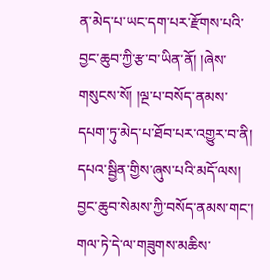ན་མེད་པ་ཡང་དག་པར་རྫོགས་པའི་བྱང་ཆུབ་ཀྱི་རྩ་བ་ཡིན་ནོ། །ཞེས་གསུངས་སོ། །ལྔ་པ་བསོད་ནམས་དཔག་ཏུ་མེད་པ་ཐོབ་པར་འགྱུར་བ་ནི། དཔའ་སྦྱིན་གྱིས་ཞུས་པའི་མདོ་ལས། བྱང་ཆུབ་སེམས་ཀྱི་བསོད་ནམས་གང་། གལ་ཏེ་དེ་ལ་གཟུགས་མཆིས་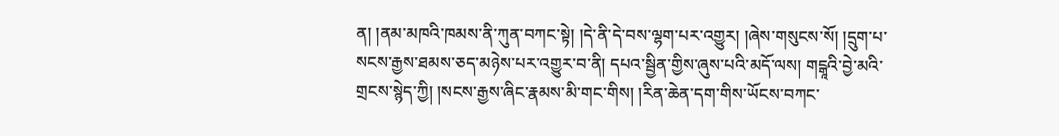ན། །ནམ་མཁའི་ཁམས་ནི་ཀུན་བཀང་སྟེ། །དེ་ནི་དེ་བས་ལྷག་པར་འགྱུར། །ཞེས་གསུངས་སོ། །དྲུག་པ་སངས་རྒྱས་ཐམས་ཅད་མཉེས་པར་འགྱུར་བ་ནི། དཔའ་སྦྱིན་གྱིས་ཞུས་པའི་མདོ་ལས། གངྒཱའི་བྱེ་མའི་གྲངས་སྙེད་ཀྱི། །སངས་རྒྱས་ཞིང་རྣམས་མི་གང་གིས། །རིན་ཆེན་དག་གིས་ཡོངས་བཀང་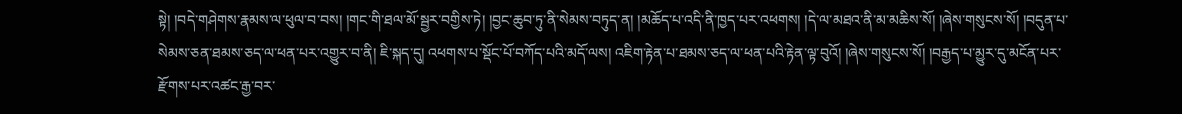སྟེ། །བདེ་གཤེགས་རྣམས་ལ་ཕུལ་བ་བས། །གང་གི་ཐལ་མོ་སྦྱར་བགྱིས་ཏེ། །བྱང་ཆུབ་ཏུ་ནི་སེམས་བཏུད་ན། །མཆོད་པ་འདི་ནི་ཁྱད་པར་འཕགས། །དེ་ལ་མཐའ་ནི་མ་མཆིས་སོ། །ཞེས་གསུངས་སོ། །བདུན་པ་སེམས་ཅན་ཐམས་ཅད་ལ་ཕན་པར་འགྱུར་བ་ནི། ཇི་སྐད་དུ། འཕགས་པ་སྡོང་པོ་བཀོད་པའི་མདོ་ལས། འཇིག་རྟེན་པ་ཐམས་ཅད་ལ་ཕན་པའི་རྟེན་ལྟ་བུའོ། །ཞེས་གསུངས་སོ། །བརྒྱད་པ་མྱུར་དུ་མངོན་པར་རྫོགས་པར་འཚང་རྒྱ་བར་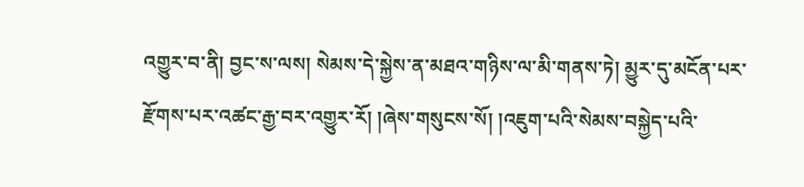འགྱུར་བ་ནི། བྱང་ས་ལས། སེམས་དེ་སྐྱེས་ན་མཐའ་གཉིས་ལ་མི་གནས་ཏེ། མྱུར་དུ་མངོན་པར་རྫོགས་པར་འཚང་རྒྱ་བར་འགྱུར་རོ། །ཞེས་གསུངས་སོ། །འཇུག་པའི་སེམས་བསྐྱེད་པའི་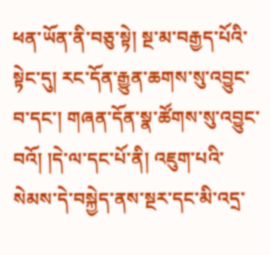ཕན་ཡོན་ནི་བཅུ་སྟེ། སྔ་མ་བརྒྱད་པོའི་སྟེང་དུ། རང་དོན་རྒྱུན་ཆགས་སུ་འབྱུང་བ་དང་། གཞན་དོན་སྣ་ཚོགས་སུ་འབྱུང་བའོ། །དེ་ལ་དང་པོ་ནི། འཇུག་པའི་སེམས་དེ་བསྐྱེད་ནས་སྔར་དང་མི་འདྲ་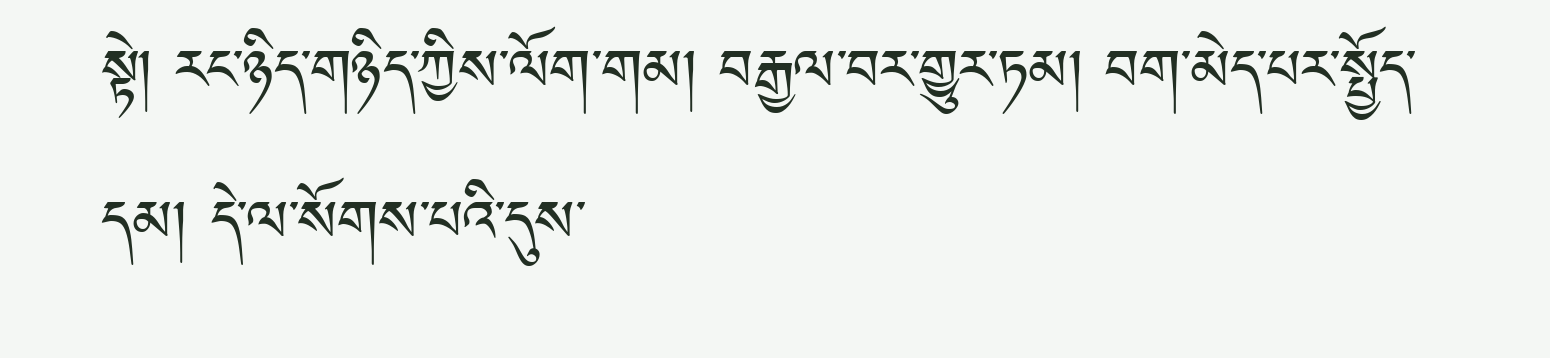སྟེ། རང་ཉིད་གཉིད་ཀྱིས་ལོག་གམ། བརྒྱལ་བར་གྱུར་ཏམ། བག་མེད་པར་སྤྱོད་དམ། དེ་ལ་སོགས་པའི་དུས་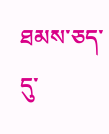ཐམས་ཅད་དུ་